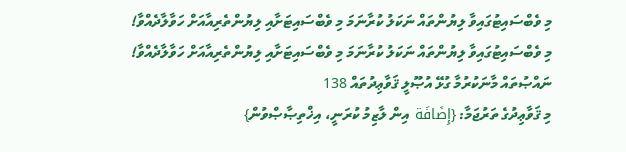މި ވެބްސައިޓުގައިވާ ލިޔުންތައް ނަކަލު ކުރާނަމަ މި ވެބްސައިޓަށާއި ލިޔުންތެރިއާއަށް ހަވާލާދެއްވާ!
މި ވެބްސައިޓުގައިވާ ލިޔުންތައް ނަކަލު ކުރާނަމަ މި ވެބްސައިޓަށާއި ލިޔުންތެރިއާއަށް ހަވާލާދެއްވާ!
ނައްޞުތައް މާނަކުރުމާ ގުޅޭ އުޞޫލީ ޤަވާޢިދުތައް 138
މި ޤަވާޢިދުގެ ތަރުޖަމާ: {إِضَافَة އިން ލާޒިމު ކުރަނީ، އިޚްތިޞާޞްވުން}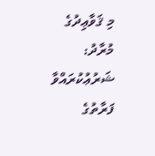މި ޤަވާޢިދުގެ މުރާދު: ޝަރުޢުކުރައްވާ ފަރާތުގެ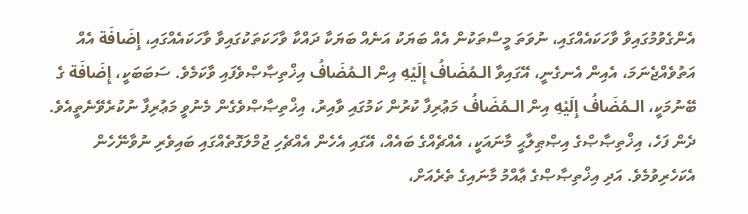އެންގެވުމުގައިވާ ވާހަކައެއްގައި، ނުވަތަ މީސްތަކުން އެއް ބަޔަކު އަނެއް ބަޔަކާ ދައްކާ ވާހަކަތަކުގައިވާ ވާހަކައެއްގައި، إِضَافَة އެއް އަތުވެއްޖެނަމަ، އެއިން އެނގެނީ، އޭގައިވާ الـمُضَافُ إِلَيْهِ އިން الـمُضَافُ އިޚްތިޞާޞްވެފައި ވާކަމެވެ. ސަބަބަކީ، إِضَافَة ގެ ބޭނުމަކީ، الـمُضَافُ إِلَيْهِ އިން الـمُضَافُ މަޢުރިފާ ކުރުން ކަމުގައި ވާއިރު، އިޚްތިޞާޞްވެގެން މެނުވީ މަޢުރިފާ ނުކުރެވޭނެތީއެވެ.
ދެން ފަހެ، އިޚްތިޞާޞްގެ އިޞްޠިލާޙީ މާނައަކީ، އެއްޗެއްގެ ބައެއް، އޭގައި އެހެން އެއްޗެހި ޖުމްލަގޮތެއްގައި ބައިވެރި ނުވާނޭހެން އެކަހެރިވުމެވެ. އަދި އިޚްތިޞާޞްގެ ޢާއްމު މާނައިގެ ތެރެއަށް،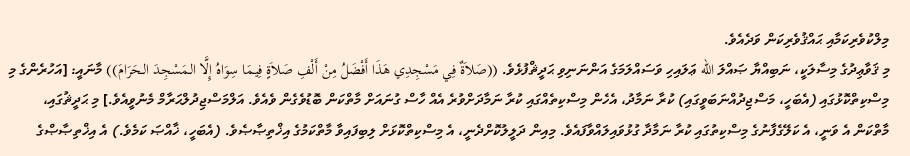މިލްކުވެރިކަމާއި ޙައްޤުވެރިކަން ވަދެއެވެ.
މި ޤަވާޢިދުގެ މިސާލަކީ، ނަބިއްޔާ ޞައްލަ الله ޢަލައިހި ވަސައްލަމަގެ އަންނަނިވި ޙަދީޘްފުޅެވެ. ((صَلاَةٌ فِي مَسْجِدِي هَذَا أَفْضَلُ مِنْ أَلْفِ صَلاَةٍ فِيـمَا سِوَاهُ إِلَّا الـمَسْجِدَ الـحَرَامَ)) މާނައީ: [އަހުރެންގެ މި މިސްކިތްކޮޅުގައި (އެބަހީ، މަސްޖިދުއްނަބަވީގައި) ކުރާ ނަމާދު، އެހެން މިސްކިތެއްގައި ކުރާ ނަމާދަށްވުރެ އެއް ހާސް ގުނައަށް މާތްކަން ބޮޑުވެގެން ވެއެވެ. އަލްމަސްޖިދުލްޙަރާމް މެނުވީއެވެ.] މި ޙަދީޘުގައި، މާތްކަން އެ ވަނީ، އެ ކަލޭގެފާނުގެ މިސްކިތުގައި ކުރާ ނަމާދާ ގުޅުވައިލައްވާފައެވެ. މިއިން ދަލީލުކޮށްދެނީ، އެ މިސްކިތްކޮޅަށް ލިބިފައިވާ މާތްކަމުގެ އިޚްތިޞާޞެވެ. (އެބަހީ، ޚާއްޞަ ކަމެވެ.) އެ އިޚްތިޞާޞްގެ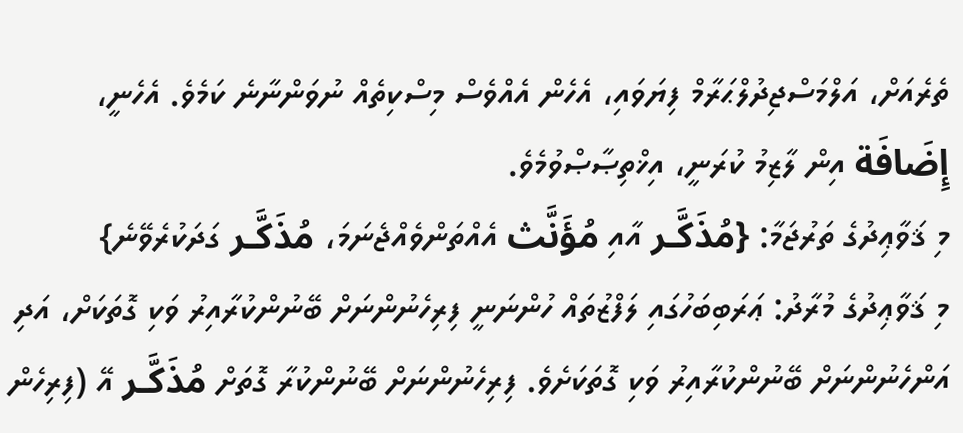ތެރެއަށް، އަލްމަސްޖިދުލްޙަރާމް ފިޔަވައި، އެހެން އެއްވެސް މިސްކިތެއް ނުވަންނާނެ ކަމެވެ. އެހެނީ، إِضَافَة އިން ލާޒިމު ކުރަނީ، އިޚްތިޞާޞްވުމެވެ.
މި ޤަވާޢިދުގެ ތަރުޖަމާ: {مُذَكَّـر އާއި مُؤَنَّث އެއްތަންވެއްޖެނަމަ، مُذَكَّـر ގަދަކުރެވޭނެ}
މި ޤަވާޢިދުގެ މުރާދު: ޢަރަބިބަހުގައި ލަފްޒުތައް ހުންނަނީ ފިރިހެނުންނަށް ބޭނުންކުރާއިރު ވަކި ގޮތަކަށް، އަދި އަންހެނުންނަށް ބޭނުންކުރާއިރު ވަކި ގޮތަކަށެވެ. ފިރިހެނުންނަށް ބޭނުންކުރާ ގޮތަށް مُذَكَّـر އޭ (ފިރިހެން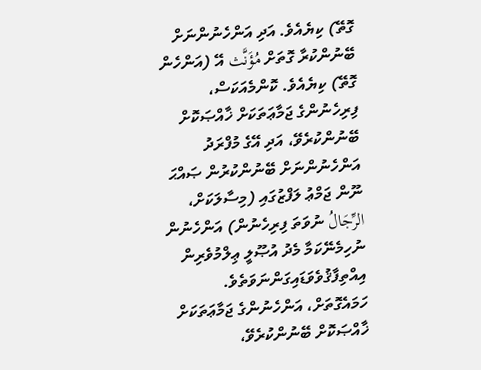ގޮތޭ) ކިޔެއެވެ. އަދި އަންހެނުންނަށް ބޭނުންކުރާ ގޮތަށް مُؤَنَّث އޭ (އަންހެން ގޮތޭ) ކިޔެއެވެ. ކޮންމެއަކަސް، ފިރިހެނުންގެ ޖަމާޢަތަކަށް ޚާއްޞަކޮށް ބޭނުންކުރެވޭ، އަދި އޭގެ މުފްރަދު އަންހެނުންނަށް ބޭނުންކުރުން ޞައްޙަ ނޫން ޖަމްޢު ލަފްޒުގައި (މިސާލަކަށް، الرِّجَالُ ނުވަތަ ފިރިހެނުން) އަންހެނުން ނުހިމެނޭކަމާ މެދު އުޞޫލީ ޢިލްމުވެރިން އިއްތިފާޤުވެވަޑައިގަންނަވަތެވެ. ހަމައެގޮތަށް، އަންހެނުންގެ ޖަމާޢަތަކަށް ޚާއްޞަކޮށް ބޭނުންކުރެވޭ،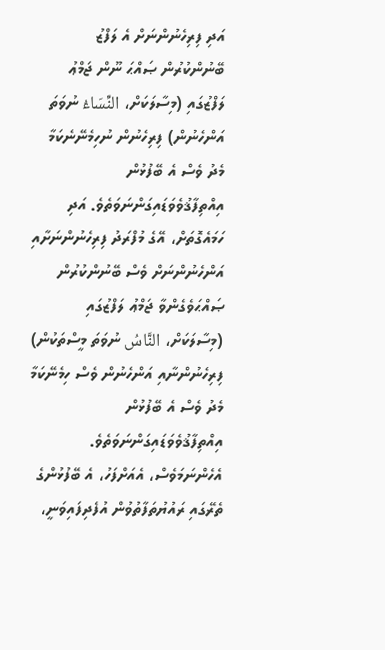އަދި ފިރިހެނުންނަށް އެ ލަފްޒު ބޭނުންކުރުން ޞައްޙަ ނޫން ޖަމްޢު ލަފްޒުގައި (މިސާލަކަށް، النِّسَاءُ ނުވަތަ އަންހެނުން) ފިރިހެނުން ނުހިމެނޭނެކަމާ މެދު ވެސް އެ ބޭފުޅުން އިއްތިފާޤުވެވަޑައިގަންނަވަތެވެ. އަދި ހަމައެގޮތަށް، އޭގެ މުފްރަދު ފިރިހެނުންނަށާއި އަންހެނުންނަށް ވެސް ބޭނުންކުރުން ޞައްޙަވެގެންވާ ޖަމްޢު ލަފްޒުގައި (މިސާލަކަށް، النَّاسُ ނުވަތަ މީސްތަކުން) ފިރިހެނުންނާއި އަންހެނުން ވެސް ހިމެނޭކަމާ މެދު ވެސް އެ ބޭފުޅުން އިއްތިފާޤުވެވަޑައިގަންނަވަތެވެ. އެހެންނަމަވެސް، އެއަށްފަހު، އެ ބޭފުޅުންގެ ތެރޭގައި ރައުޔުތަފާތުވުން އުފެދިފައިވަނީ،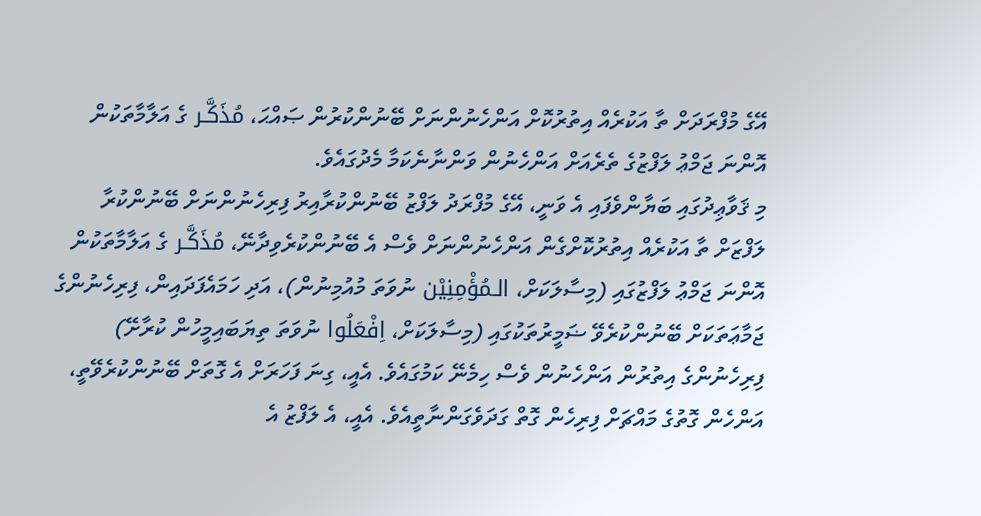އޭގެ މުފްރަދަށް ތާ އަކުރެއް އިތުރުކޮށް އަންހެނުންނަށް ބޭނުންކުރުން ޞައްޙަ، مُذَكَّـر ގެ އަލާމާތަކުން އޮންނަ ޖަމްޢު ލަފްޒުގެ ތެރެއަށް އަންހެނުން ވަންނާނެކަމާ މެދުގައެވެ.
މި ޤަވާޢިދުގައި ބަޔާންވެފައި އެ ވަނީ، އޭގެ މުފްރަދު ލަފްޒު ބޭނުންކުރާއިރު ފިރިހެނުންނަށް ބޭނުންކުރާ ލަފްޒަށް ތާ އަކުރެއް އިތުރުކޮށްގެން އަންހެނުންނަށް ވެސް އެ ބޭނުންކުރެވިދާނޭ، مُذَكَّـر ގެ އަލާމާތަކުން އޮންނަ ޖަމްޢު ލަފްޒުގައި (މިސާލަކަށް، الـمُؤْمِنِيْن ނުވަތަ މުއުމިނުން)، އަދި ހަމައެފަދައިން، ފިރިހެނުންގެ ޖަމާޢަތަކަށް ބޭނުންކުރެވޭ ޟަމީރުތަކުގައި (މިސާލަކަށް، اِفْعَلُوا ނުވަތަ ތިޔަބައިމީހުން ކުރާށޭ) ފިރިހެނުންގެ އިތުރުން އަންހެނުން ވެސް ހިމެނޭ ކަމުގައެވެ. އެއީ، ގިނަ ފަހަރަށް އެ ގޮތަށް ބޭނުންކުރެވޭތީ، އަންހެން ގޮތުގެ މައްޗަށް ފިރިހެން ގޮތް ގަދަވެގަންނާތީއެވެ. އެއީ، އެ ލަފްޒު އެ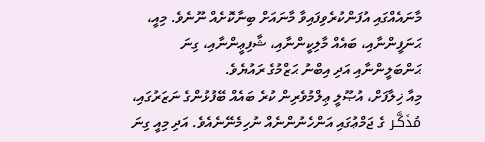މާނައެއްގައި އުފަންކުރެވިފައިވާ މާނައަށް ބިނާކޮށެއް ނޫނެވެ. މިއީ، ޙަނަފީންނާއި، ބައެއް މާލިކީންނާއި، ޝާފިޢީންނާއި، ގިނަ ޙަންބަލީންނާއި އަދި އިބްނު ޙަޒްމުގެ ރައުޔެވެ.
މިއާ ޚިލާފަށް، އުޞޫލީ ޢިލްމުވެރިން ކުރެ ބައެއް ބޭފުޅުންގެ ނަޒަރުގައި، مُذَكَّـر ގެ ޖަމްޢުގައި އަންހެނުންނެއް ނުހިމެނޭނެއެވެ. އަދި މިއީ ގިނަ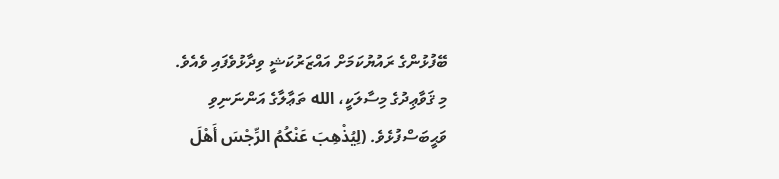ބޭފުޅުންގެ ރައުޔުކަމަށް އައްޒަރުކަޝީ ވިދާޅުވެފައި ވެއެވެ.
މި ޤަވާޢިދުގެ މިސާލަކީ، الله ތަޢާލާގެ އަންނަނިވި ވަޙީބަސްފުޅެވެ. (لِيُذْهِبَ عَنْكُمُ الرِّجْسَ أَهْلَ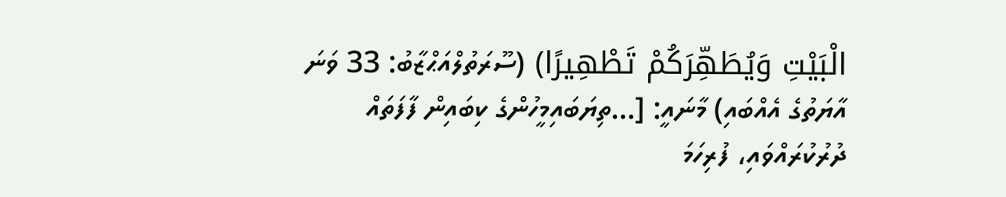الْبَيْتِ وَيُطَهِّرَكُمْ تَطْهِيرًا) (ސޫރަތުލްއަޙްޒާބު: 33 ވަނަ އާޔަތުގެ އެއްބައި) މާނައީ: […ތިޔަބައިމީހުންގެ ކިބައިން ފާފަތައް ދުރުކުރައްވައި، ފުރިހަމަ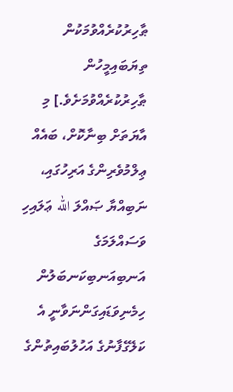ޠާހިރުކުރެއްވުމަކުން ތިޔަބައިމީހުން ޠާހިރުކުރެއްވުމަށެވެ.] މި އާޔަތަށް ބިނާކޮށް، ބައެއް ޢިލްމުވެރިންގެ އަރިހުގައި، ނަބިއްޔާ ޞައްލަ الله ޢަލައިހި ވަސައްލަމަގެ އަނބިއަނބިކަނބަލުން ހިމެނިވަޑައިގަންނަވާނީ އެ ކަލޭގެފާނުގެ އަހުލުބައިތުންގެ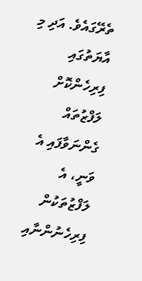ތެރޭގައެވެ. އަދި މި އާޔަތުގައި ފިރިހެންކޮށް ލަފްޒުތައް ގެންނަވާފައި އެ ވަނީ، އެ ލަފްޒުތަކުން ފިރިހެނުންނާއި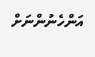އަންހެނުންނަށް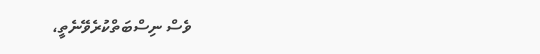ވެސް ނިސްބަތްކުރެވޭނެތީ،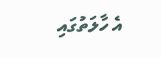އެ ހާލަތުގައި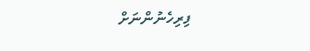ފިރިހެނުންނަށް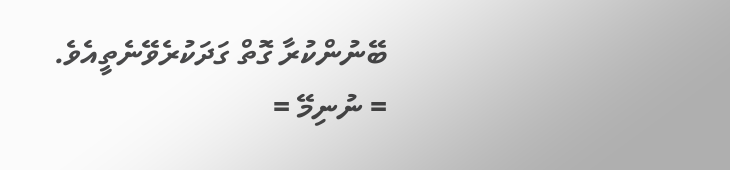ބޭނުންކުރާ ގޮތް ގަދަކުރެވޭނެތީއެވެ.
= ނުނިމޭ =